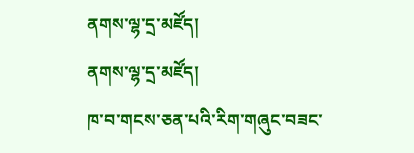ནགས་ལྷ་དྲ་མཛོད།
ནགས་ལྷ་དྲ་མཛོད།
ཁ་བ་གངས་ཅན་པའི་རིག་གཞུང་བཟང་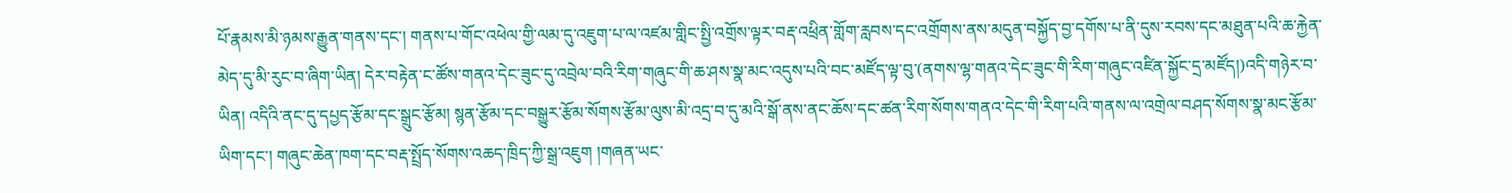པོ་རྣམས་མི་ཉམས་རྒྱུན་གནས་དང་། གནས་པ་གོང་འཕེལ་གྱི་ལམ་དུ་འཇུག་པ་ལ་འཛམ་གླིང་སྤྱི་འགྲོས་ལྟར་བརྡ་འཕྲིན་གློག་རླབས་དང་འགྲོགས་ནས་མདུན་བསྐྱོད་བྱ་དགོས་པ་ནི་དུས་རབས་དང་མཐུན་པའི་ཆ་རྐྱེན་མེད་དུ་མི་རུང་བ་ཞིག་ཡིན། དེར་བརྟེན་ང་ཚོས་གནའ་དེང་ཟུང་དུ་འབྲེལ་བའི་རིག་གཞུང་གི་ཆ་ཤས་སྣ་མང་འདུས་པའི་བང་མཛོད་ལྟ་བུ་(ནགས་ལྷ་གནའ་དེང་ཟུང་གི་རིག་གཞུང་འཛིན་སྐྱོང་དྲ་མཛོད།)འདི་གཉེར་བ་ཡིན། འདིའི་ནང་དུ་དཔྱད་རྩོམ་དང་སྒྲུང་རྩོམ། སྙན་རྩོམ་དང་བསྒྱུར་རྩོམ་སོགས་རྩོམ་ལུས་མི་འདྲ་བ་དུ་མའི་སྒོ་ནས་ནང་ཆོས་དང་ཚན་རིག་སོགས་གནའ་དེང་གི་རིག་པའི་གནས་ལ་འགྲེལ་བཤད་སོགས་སྣ་མང་རྩོམ་ཡིག་དང་། གཞུང་ཆེན་ཁག་དང་བརྡ་སྤྲོད་སོགས་འཆད་ཁྲིད་ཀྱི་སྒྲ་འཇུག །གཞན་ཡང་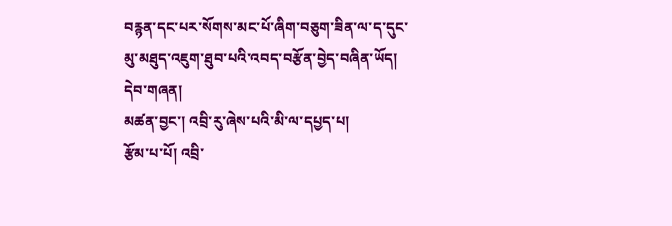བརྙན་དང་པར་སོགས་མང་པོ་ཞིག་བཅུག་ཟིན་ལ་ད་དུང་མུ་མཐུད་འཇུག་ཐུབ་པའི་འབད་བརྩོན་བྱེད་བཞིན་ཡོད།
དེབ་གཞན།
མཚན་བྱང་། འབྲི་རུ་ཞེས་པའི་མི་ལ་དཔྱད་པ།
རྩོམ་པ་པོ། འབྲི་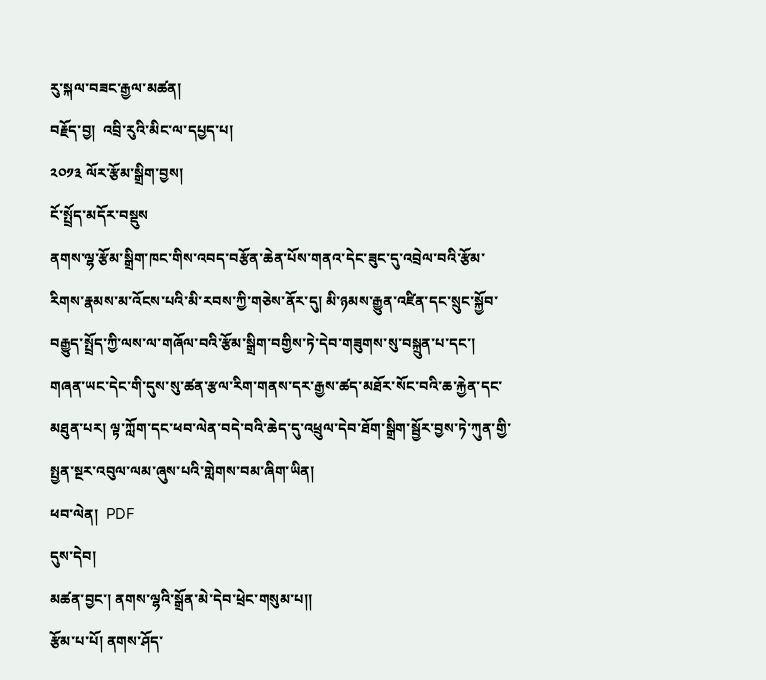རུ་སྐལ་བཟང་རྒྱལ་མཚན།
བརྗོད་བྱ།  འབྲི་རུའི་མིང་ལ་དཔྱད་པ།
༢༠༡༣ ལོར་རྩོམ་སྒྲིག་བྱས།
ངོ་སྤྲོད་མདོར་བསྡུས
ནགས་ལྷ་རྩོམ་སྒྲིག་ཁང་གིས་འབད་བརྩོན་ཆེན་པོས་གནའ་དེང་ཟུང་དུ་འབྲེལ་བའི་རྩོམ་རིགས་རྣམས་མ་འོངས་པའི་མི་རབས་ཀྱི་གཅེས་ནོར་དུ། མི་ཉམས་རྒྱུན་འཛིན་དང་སྲུང་སྐྱོབ་བརྒྱུད་སྤྲོད་ཀྱི་ལས་ལ་གཞོལ་བའི་རྩོམ་སྒྲིག་བགྱིས་ཏེ་དེབ་གཟུགས་སུ་བསྐྲུན་པ་དང་། གཞན་ཡང་དེང་གི་དུས་སུ་ཚན་རྩལ་རིག་གནས་དར་རྒྱས་ཚད་མཐོར་སོང་བའི་ཆ་རྐྱེན་དང་མཐུན་པར། ལྟ་ཀློག་དང་ཕབ་ལེན་བདེ་བའི་ཆེད་དུ་འཕྲུལ་དེབ་ཐོག་སྒྲིག་སྦྱོར་བྱས་ཏེ་ཀུན་གྱི་སྤྱན་སྔར་འབུལ་ལམ་ཞུས་པའི་གླེགས་བམ་ཞིག་ཡིན།
ཕབ་ལེན།  PDF
དུས་དེབ།
མཚན་བྱང་། ནགས་ལྷའི་སྒྲོན་མེ་དེབ་ཕྲེང་གསུམ་པ།།
རྩོམ་པ་པོ། ནགས་ཤོད་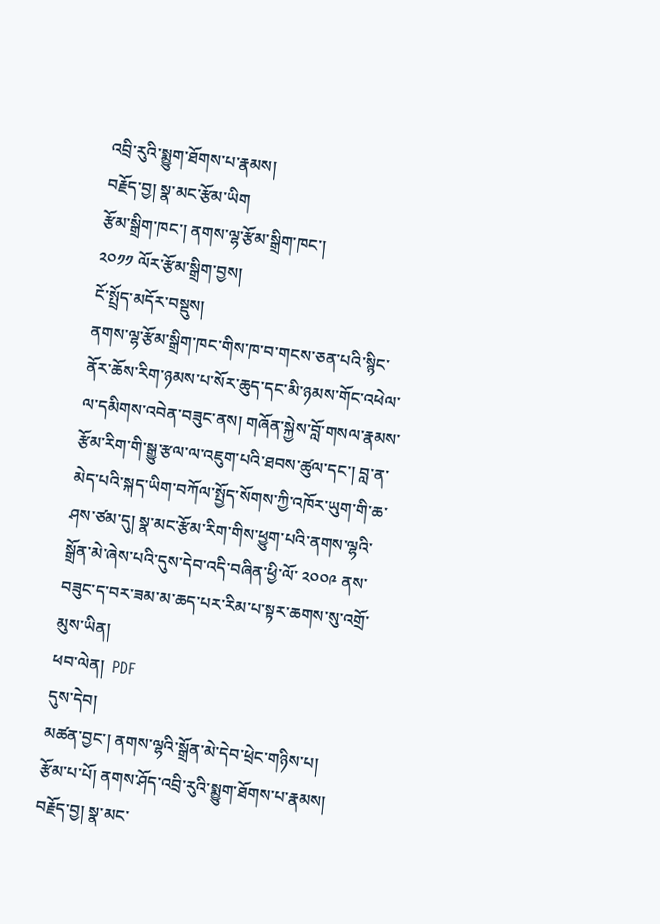འབྲི་རུའི་སྨྱུག་ཐོགས་པ་རྣམས།
བརྗོད་བྱ། སྣ་མང་རྩོམ་ཡིག
རྩོམ་སྒྲིག་ཁང་། ནགས་ལྷ་རྩོམ་སྒྲིག་ཁང་།
༢༠༡༡ ལོར་རྩོམ་སྒྲིག་བྱས།
ངོ་སྤྲོད་མདོར་བསྡུས།
ནགས་ལྷ་རྩོམ་སྒྲིག་ཁང་གིས་ཁ་བ་གངས་ཅན་པའི་སྙིང་ནོར་ཆོས་རིག་ཉམས་པ་སོར་ཆུད་དང་མི་ཉམས་གོང་འཕེལ་ལ་དམིགས་འབེན་བཟུང་ནས། གཞོན་སྐྱེས་བློ་གསལ་རྣམས་རྩོམ་རིག་གི་སྒྱུ་རྩལ་ལ་འཇུག་པའི་ཐབས་ཚུལ་དང་། བླ་ན་མེད་པའི་སྐད་ཡིག་བཀོལ་སྤྱོད་སོགས་ཀྱི་འཁོར་ཡུག་གི་ཆ་ཤས་ཙམ་དུ། སྣ་མང་རྩོམ་རིག་གིས་ཕྱུག་པའི་ནགས་ལྷའི་སྒྲོན་མེ་ཞེས་པའི་དུས་དེབ་འདི་བཞིན་ཕྱི་ལོ་ ༢༠༠༩ ནས་བཟུང་ད་བར་ཟམ་མ་ཆད་པར་རིམ་པ་སྟར་ཆགས་སུ་འགྲོ་མུས་ཡིན།
ཕབ་ལེན།  PDF
དུས་དེབ།
མཚན་བྱང་། ནགས་ལྷའི་སྒྲོན་མེ་དེབ་ཕྲེང་གཉིས་པ།
རྩོམ་པ་པོ། ནགས་ཤོད་འབྲི་རུའི་སྨྱུག་ཐོགས་པ་རྣམས།
བརྗོད་བྱ། སྣ་མང་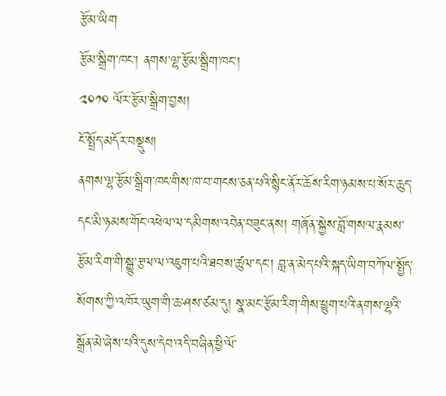རྩོམ་ཡིག
རྩོམ་སྒྲིག་ཁང་། ནགས་ལྷ་རྩོམ་སྒྲིག་ཁང་།
༢༠༡༠ ལོར་རྩོམ་སྒྲིག་བྱས།
ངོ་སྤྲོད་མདོར་བསྡུས།
ནགས་ལྷ་རྩོམ་སྒྲིག་ཁང་གིས་ཁ་བ་གངས་ཅན་པའི་སྙིང་ནོར་ཆོས་རིག་ཉམས་པ་སོར་ཆུད་དང་མི་ཉམས་གོང་འཕེལ་ལ་དམིགས་འབེན་བཟུང་ནས། གཞོན་སྐྱེས་བློ་གསལ་རྣམས་རྩོམ་རིག་གི་སྒྱུ་རྩལ་ལ་འཇུག་པའི་ཐབས་ཚུལ་དང་། བླ་ན་མེད་པའི་སྐད་ཡིག་བཀོལ་སྤྱོད་སོགས་ཀྱི་འཁོར་ཡུག་གི་ཆ་ཤས་ཙམ་དུ། སྣ་མང་རྩོམ་རིག་གིས་ཕྱུག་པའི་ནགས་ལྷའི་སྒྲོན་མེ་ཞེས་པའི་དུས་དེབ་འདི་བཞིན་ཕྱི་ལོ་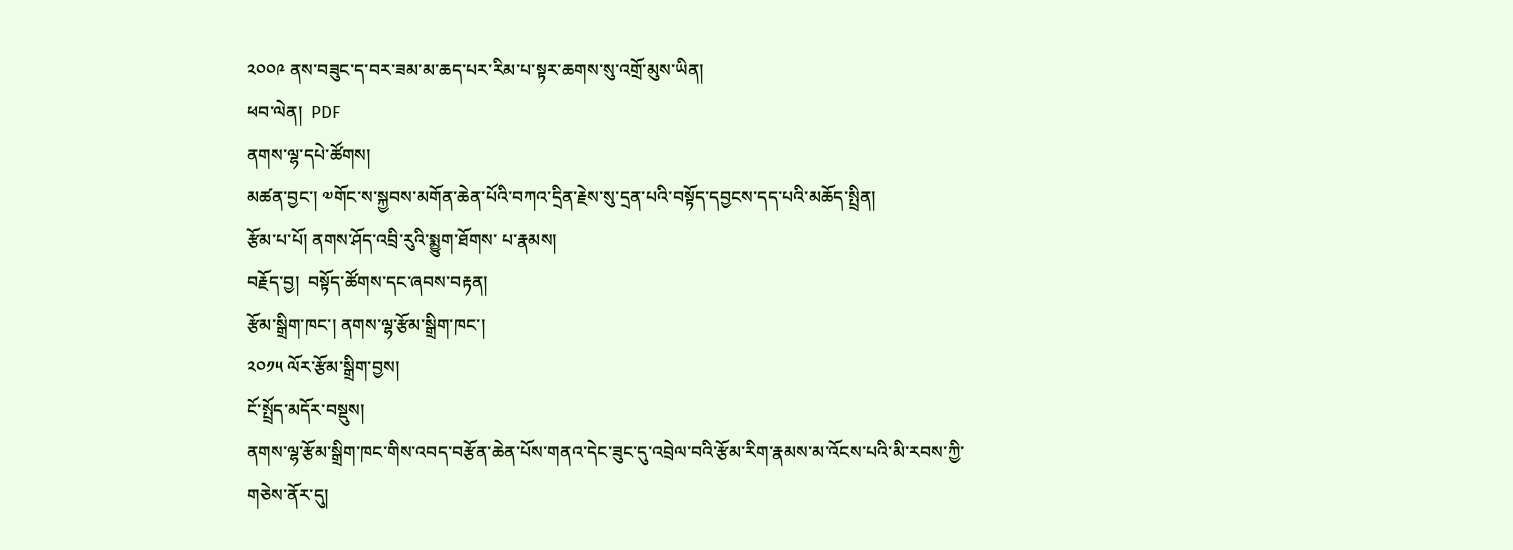༢༠༠༩ ནས་བཟུང་ད་བར་ཟམ་མ་ཆད་པར་རིམ་པ་སྟར་ཆགས་སུ་འགྲོ་མུས་ཡིན།
ཕབ་ལེན།  PDF
ནགས་ལྷ་དཔེ་ཚོགས།
མཚན་བྱང་། ༧གོང་ས་སྐྱབས་མགོན་ཆེན་པོའི་བཀའ་དྲིན་རྗེས་སུ་དྲན་པའི་བསྟོད་དབྱངས་དད་པའི་མཆོད་སྤྲིན།
རྩོམ་པ་པོ། ནགས་ཤོད་འབྲི་རུའི་སྨྱུག་ཐོགས་ པ་རྣམས།
བརྗོད་བྱ།  བསྟོད་ཚོགས་དང་ཞབས་བརྟན།
རྩོམ་སྒྲིག་ཁང་། ནགས་ལྷ་རྩོམ་སྒྲིག་ཁང་།
༢༠༡༥ ལོར་རྩོམ་སྒྲིག་བྱས།
ངོ་སྤྲོད་མདོར་བསྡུས།
ནགས་ལྷ་རྩོམ་སྒྲིག་ཁང་གིས་འབད་བརྩོན་ཆེན་པོས་གནའ་དེང་ཟུང་དུ་འབྲེལ་བའི་རྩོམ་རིག་རྣམས་མ་འོངས་པའི་མི་རབས་ཀྱི་གཅེས་ནོར་དུ།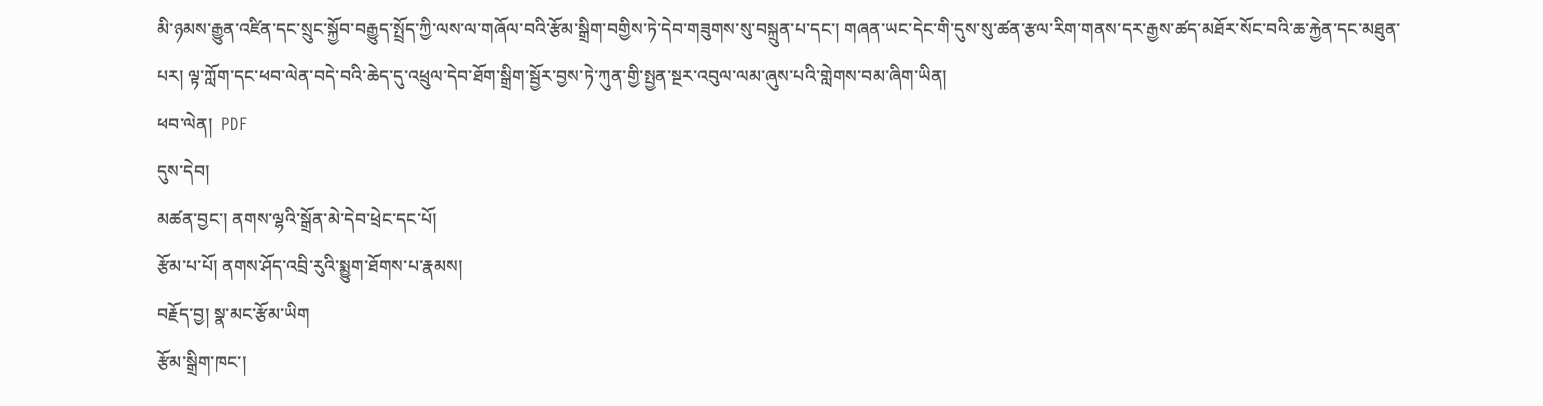མི་ཉམས་རྒྱུན་འཛིན་དང་སྲུང་སྐྱོབ་བརྒྱུད་སྤྲོད་ཀྱི་ལས་ལ་གཞོལ་བའི་རྩོམ་སྒྲིག་བགྱིས་ཏེ་དེབ་གཟུགས་སུ་བསྐྲུན་པ་དང་། གཞན་ཡང་དེང་གི་དུས་སུ་ཚན་རྩལ་རིག་གནས་དར་རྒྱས་ཚད་མཐོར་སོང་བའི་ཆ་རྐྱེན་དང་མཐུན་པར། ལྟ་ཀློག་དང་ཕབ་ལེན་བདེ་བའི་ཆེད་དུ་འཕྲུལ་དེབ་ཐོག་སྒྲིག་སྦྱོར་བྱས་ཏེ་ཀུན་གྱི་སྤྱན་སྔར་འབུལ་ལམ་ཞུས་པའི་གླེགས་བམ་ཞིག་ཡིན།
ཕབ་ལེན།  PDF
དུས་དེབ།
མཚན་བྱང་། ནགས་ལྷའི་སྒྲོན་མེ་དེབ་ཕྲེང་དང་པོ།
རྩོམ་པ་པོ། ནགས་ཤོད་འབྲི་རུའི་སྨྱུག་ཐོགས་པ་རྣམས།
བརྗོད་བྱ། སྣ་མང་རྩོམ་ཡིག
རྩོམ་སྒྲིག་ཁང་།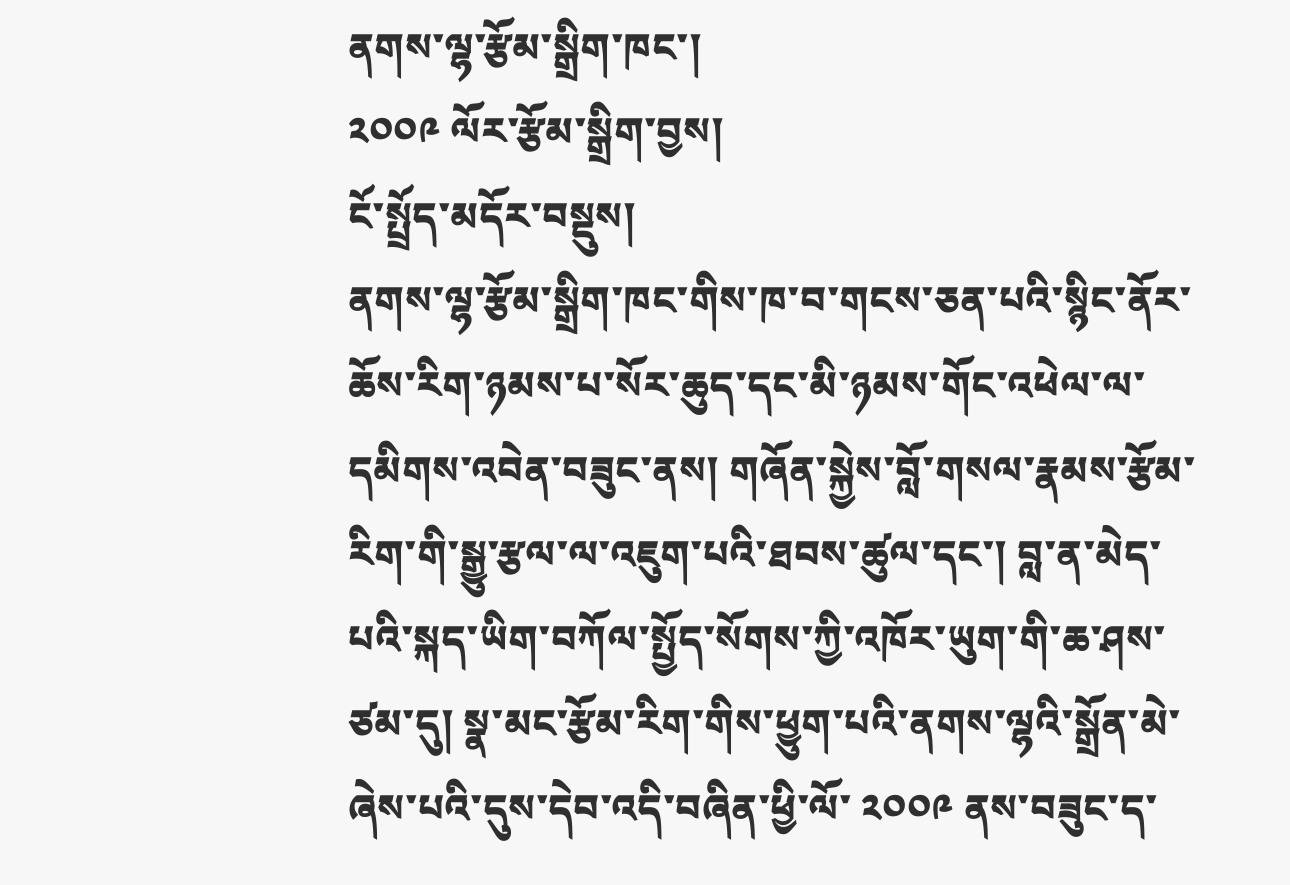ནགས་ལྷ་རྩོམ་སྒྲིག་ཁང་།
༢༠༠༩ ལོར་རྩོམ་སྒྲིག་བྱས།
ངོ་སྤྲོད་མདོར་བསྡུས།
ནགས་ལྷ་རྩོམ་སྒྲིག་ཁང་གིས་ཁ་བ་གངས་ཅན་པའི་སྙིང་ནོར་ཆོས་རིག་ཉམས་པ་སོར་ཆུད་དང་མི་ཉམས་གོང་འཕེལ་ལ་དམིགས་འབེན་བཟུང་ནས། གཞོན་སྐྱེས་བློ་གསལ་རྣམས་རྩོམ་རིག་གི་སྒྱུ་རྩལ་ལ་འཇུག་པའི་ཐབས་ཚུལ་དང་། བླ་ན་མེད་པའི་སྐད་ཡིག་བཀོལ་སྤྱོད་སོགས་ཀྱི་འཁོར་ཡུག་གི་ཆ་ཤས་ཙམ་དུ། སྣ་མང་རྩོམ་རིག་གིས་ཕྱུག་པའི་ནགས་ལྷའི་སྒྲོན་མེ་ཞེས་པའི་དུས་དེབ་འདི་བཞིན་ཕྱི་ལོ་ ༢༠༠༩ ནས་བཟུང་ད་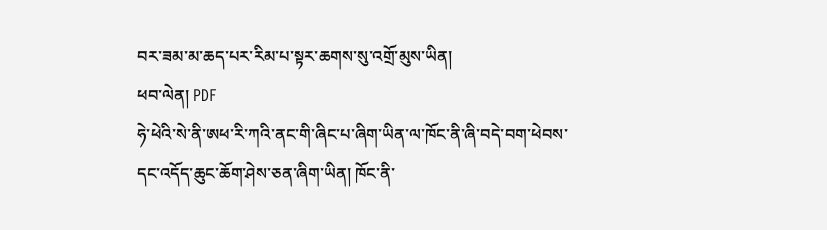བར་ཟམ་མ་ཆད་པར་རིམ་པ་སྟར་ཆགས་སུ་འགྲོ་མུས་ཡིན།
ཕབ་ལེན། PDF
ཧེ་ཕེའི་སེ་ནི་ཨཕ་རི་ཀའི་ནང་གི་ཞིང་པ་ཞིག་ཡིན་ལ་ཁོང་ནི་ཞི་བདེ་བག་ཕེབས་དང་འདོད་ཆུང་ཆོག་ཤེས་ཅན་ཞིག་ཡིན། ཁོང་ནི་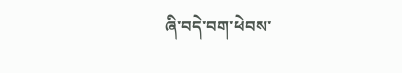ཞི་བདེ་བག་ཕེབས་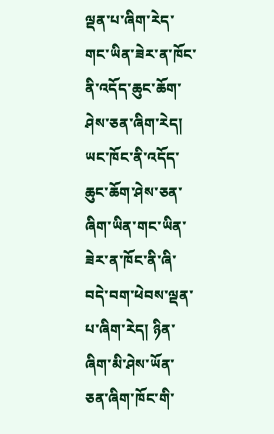ལྡན་པ་ཞིག་རེད་གང་ཡིན་ཟེར་ན་ཁོང་ནི་འདོད་ཆུང་ཆོག་ཤེས་ཅན་ཞིག་རེད། ཡང་ཁོང་ནི་འདོད་ཆུང་ཆོག་ཤེས་ཅན་ ཞིག་ཡིན་གང་ཡིན་ཟེར་ན་ཁོང་ནི་ཞི་བདེ་བག་ཕེབས་ལྡན་པ་ཞིག་རེད། ཉིན་ཞིག་མི་ཤེས་ཡོན་ཅན་ཞིག་ཁོང་གི་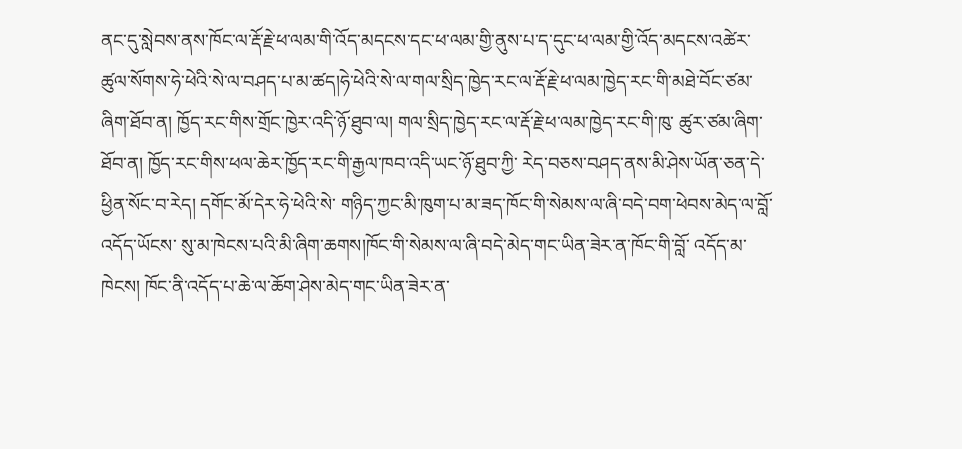ནང་དུ་སླེབས་ནས་ཁོང་ལ་རྡོ་རྗེ་ཕ་ལམ་གི་འོད་མདངས་དང་ཕ་ལམ་གྱི་ནུས་པ་ད་དུང་ཕ་ལམ་གྱི་འོད་མདངས་འཚེར་ཚུལ་སོགས་ཧེ་ཕེའི་སེ་ལ་བཤད་པ་མ་ཚད།ཧེ་ཕེའི་སེ་ལ་གལ་སྲིད་ཁྱེད་རང་ལ་རྡོ་རྗེ་ཕ་ལམ་ཁྱེད་རང་གི་མཐེ་བོང་ཙམ་ཞིག་ཐོབ་ན། ཁྱོད་རང་གིས་གྲོང་ཁྱེར་འདི་ཉོ་ཐུབ་ལ། གལ་སྲིད་ཁྱེད་རང་ལ་རྡོ་རྗེ་ཕ་ལམ་ཁྱེད་རང་གི་ཁུ་ ཚུར་ཙམ་ཞིག་ཐོབ་ན། ཁྱོད་རང་གིས་ཕལ་ཆེར་ཁྱོད་རང་གི་རྒྱལ་ཁབ་འདི་ཡང་ཉོ་ཐུབ་ཀྱི་ རེད་བཅས་བཤད་ནས་མི་ཤེས་ཡོན་ཅན་དེ་ཕྱིན་སོང་བ་རེད། དགོང་མོ་དེར་ཧེ་ཕེའི་སེ་ གཉིད་ཀྱང་མི་ཁུག་པ་མ་ཟད་ཁོང་གི་སེམས་ལ་ཞི་བདེ་བག་ཕེབས་མེད་ལ་བློ་འདོད་ཡོངས་ སུ་མ་ཁེངས་པའི་མི་ཞིག་ཆགས།ཁོང་གི་སེམས་ལ་ཞི་བདེ་མེད་གང་ཡིན་ཟེར་ན་ཁོང་གི་བློ་ འདོད་མ་ཁེངས། ཁོང་ནི་འདོད་པ་ཆེ་ལ་ཆོག་ཤེས་མེད་གང་ཡིན་ཟེར་ན་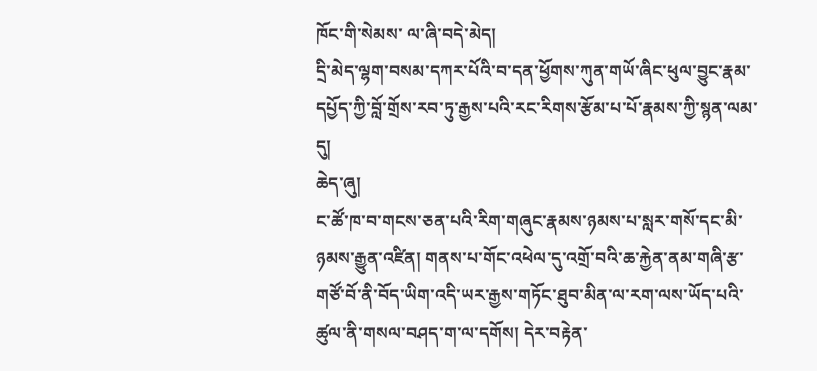ཁོང་གི་སེམས་ ལ་ཞི་བདེ་མེད།
དྲི་མེད་ལྷག་བསམ་དཀར་པོའི་བ་དན་ཕྱོགས་ཀུན་གཡོ་ཞིང་ཕུལ་བྱུང་རྣམ་དཔྱོད་ཀྱི་བློ་གྲོས་རབ་ཏུ་རྒྱས་པའི་རང་རིགས་རྩོམ་པ་པོ་རྣམས་ཀྱི་སྙན་ལམ་དུ།
ཆེད་ཞུ།
ང་ཚོ་ཁ་བ་གངས་ཅན་པའི་རིག་གཞུང་རྣམས་ཉམས་པ་སླར་གསོ་དང་མི་ཉམས་རྒྱུན་འཛིན། གནས་པ་གོང་འཕེལ་དུ་འགྲོ་བའི་ཆ་རྐྱེན་ནམ་གཞི་རྩ་གཙོ་བོ་ནི་བོད་ཡིག་འདི་ཡར་རྒྱས་གཏོང་ཐུབ་མིན་ལ་རག་ལས་ཡོད་པའི་ཚུལ་ནི་གསལ་བཤད་ག་ལ་དགོས། དེར་བརྟེན་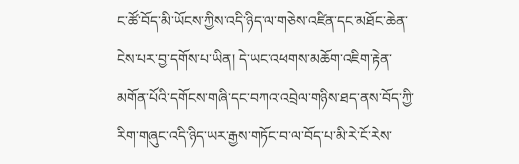ང་ཚོ་བོད་མི་ཡོངས་ཀྱིས་འདི་ཉིད་ལ་གཅེས་འཛིན་དང་མཐོང་ཆེན་ངེས་པར་བྱ་དགོས་པ་ཡིན། དེ་ཡང་འཕགས་མཆོག་འཇིག་རྟེན་མགོན་པོའི་དགོངས་གཞི་དང་བཀའ་འབྲེལ་གཉིས་ཐད་ནས་བོད་ཀྱི་རིག་གཞུང་འདི་ཉིད་ཡར་རྒྱས་གཏོང་བ་ལ་བོད་པ་མི་རེ་ངོ་རེས་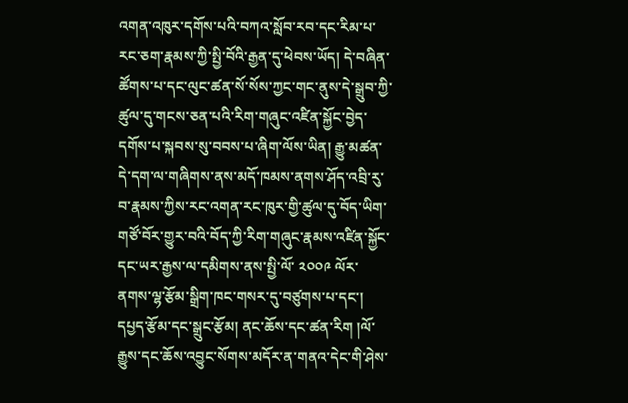འགན་འཁུར་དགོས་པའི་བཀའ་སློབ་རབ་དང་རིམ་པ་རང་ཅག་རྣམས་ཀྱི་སྤྱི་བོའི་རྒྱན་དུ་ཕེབས་ཡོད། དེ་བཞིན་ཚོགས་པ་དང་ལུང་ཚན་སོ་སོས་ཀྱང་གང་ནུས་དེ་སྒྲུབ་ཀྱི་ཚུལ་དུ་གངས་ཅན་པའི་རིག་གཞུང་འཛིན་སྐྱོང་བྱེད་དགོས་པ་སྐབས་སུ་བབས་པ་ཞིག་ལོས་ཡིན། རྒྱུ་མཚན་དེ་དག་ལ་གཞིགས་ནས་མདོ་ཁམས་ནགས་ཤོད་འབྲི་རུ་བ་རྣམས་ཀྱིས་རང་འགན་རང་ཁུར་གྱི་ཚུལ་དུ་བོད་ཡིག་གཙོ་བོར་གྱུར་བའི་བོད་ཀྱི་རིག་གཞུང་རྣམས་འཛིན་སྐྱོང་དང་ཡར་རྒྱས་ལ་དམིགས་ནས་སྤྱི་ལོ་ ༢༠༠༩ ལོར་ནགས་ལྷ་རྩོམ་སྒྲིག་ཁང་གསར་དུ་བཙུགས་པ་དང་། དཔྱད་རྩོམ་དང་སྒྲུང་རྩོམ། ནང་ཆོས་དང་ཚན་རིག །ལོ་རྒྱུས་དང་ཆོས་འབྱུང་སོགས་མདོར་ན་གནའ་དེང་གི་ཤེས་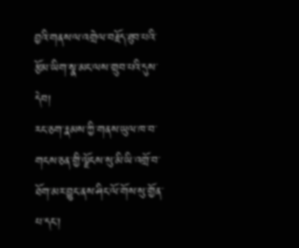བྱའི་གནས་ལ་འགྲེལ་བརྗོད་ཐུབ་པའི་རྩོམ་ཡིག་སྣ་མང་ལས་གྲུབ་པའི་དུས་དེབ།
རང་ཅག་རྣམས་ཀྱི་གནས་ཡུལ་ཁ་བ་གངས་ཅན་གྱི་ལྗོངས་སུ་མི་ཡི་འགྲོ་བ་ཐོག་མར་བྱུང་ནས་ཤིང་ལོ་གོས་སུ་གྱོན་པ་དང་།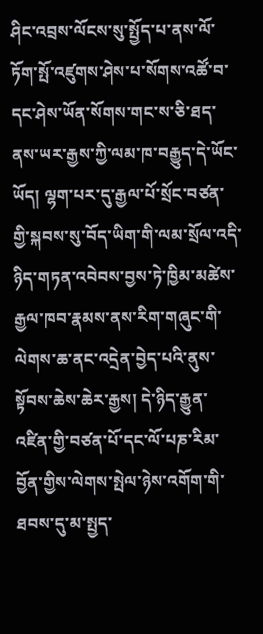ཤིང་འབྲས་ལོངས་སུ་སྤྱོད་པ་ནས་ལོ་ཏོག་སྤོ་འཛུགས་ཤེས་པ་སོགས་འཚོ་བ་དང་ཤེས་ཡོན་སོགས་གང་ས་ཅི་ཐད་ནས་ཡར་རྒྱས་ཀྱི་ལམ་ཁ་བརྒྱུད་དེ་ཡོང་ཡོད། ལྷག་པར་དུ་རྒྱལ་པོ་སྲོང་བཙན་གྱི་སྐབས་སུ་བོད་ཡིག་གི་ལམ་སྲོལ་འདི་ཉིད་གཏན་འབེབས་བྱས་ཏེ་ཁྱིམ་མཚེས་རྒྱལ་ཁབ་རྣམས་ནས་རིག་གཞུང་གི་ལེགས་ཆ་ནང་འདྲེན་བྱེད་པའི་ནུས་སྟོབས་ཆེས་ཆེར་རྒྱས། དེ་ཉིད་རྒྱུན་འཛིན་གྱི་བཙན་པོ་དང་ལོ་པཎ་རིམ་བྱོན་གྱིས་ལེགས་སྤེལ་ཉེས་འགོག་གི་ཐབས་དུ་མ་སྤྱད་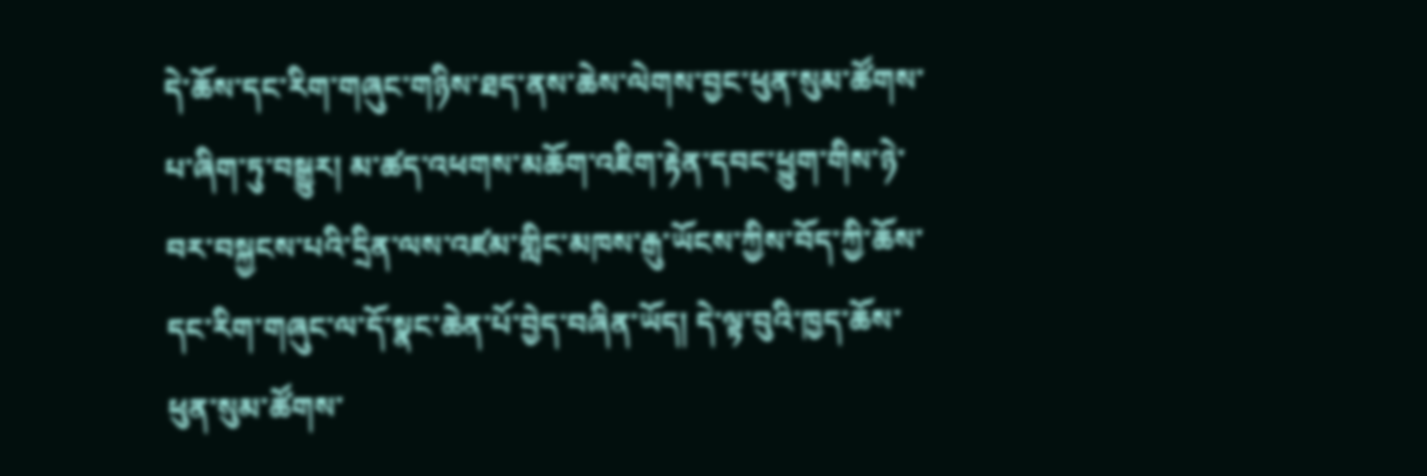དེ་ཆོས་དང་རིག་གཞུང་གཉིས་ཐད་ནས་ཆེས་ལེགས་བྱང་ཕུན་སུམ་ཚོགས་པ་ཞིག་ཏུ་བསྒྱུར། མ་ཚད་འཕགས་མཆོག་འཇིག་རྟེན་དབང་ཕྱུག་གིས་ཉེ་བར་བསྐྱངས་པའི་དྲིན་ལས་འཛམ་གླིང་མཁས་རྒུ་ཡོངས་ཀྱིས་བོད་ཀྱི་ཆོས་དང་རིག་གཞུང་ལ་དོ་སྣང་ཆེན་པོ་བྱེད་བཞིན་ཡོད། དེ་ལྟ་བུའི་ཁྱད་ཆོས་ཕུན་སུམ་ཚོགས་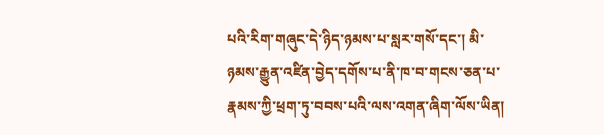པའི་རིག་གཞུང་དེ་ཉིད་ཉམས་པ་སླར་གསོ་དང་། མི་ཉམས་རྒྱུན་འཛིན་བྱེད་དགོས་པ་ནི་ཁ་བ་གངས་ཅན་པ་རྣམས་ཀྱི་ཕྲག་ཏུ་བབས་པའི་ལས་འགན་ཞིག་ལོས་ཡིན།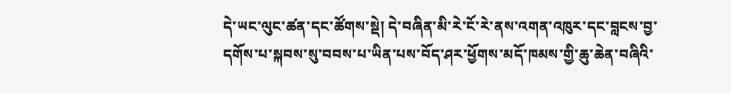དེ་ཡང་ལུང་ཚན་དང་ཚོགས་སྡེ། དེ་བཞིན་མི་རེ་ངོ་རེ་ནས་འགན་འཁུར་དང་བླངས་བྱ་དགོས་པ་སྐབས་སུ་བབས་པ་ཡིན་པས་བོད་ཤར་ཕྱོགས་མདོ་ཁམས་གྱི་ཆུ་ཆེན་བཞིའི་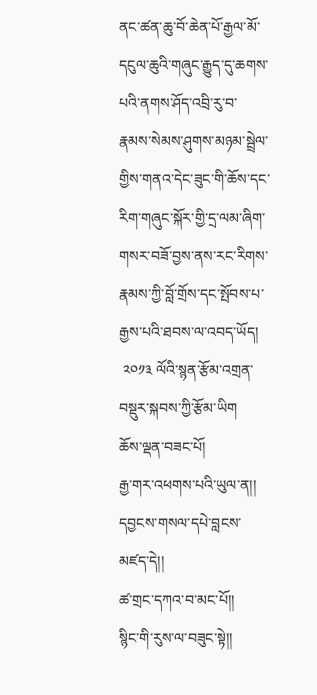ནང་ཚན་ཆུ་བོ་ཆེན་པོ་རྒྱལ་མོ་དངུལ་ཆུའི་གཞུང་རྒྱུད་དུ་ཆགས་པའི་ནགས་ཤོད་འབྲི་རུ་བ་རྣམས་སེམས་ཤུགས་མཉམ་སྦྲེལ་གྱིས་གནའ་དེང་ཟུང་གི་ཆོས་དང་རིག་གཞུང་སྐོར་གྱི་དྲ་ལམ་ཞིག་གསར་བཟོ་བྱས་ནས་རང་རིགས་རྣམས་ཀྱི་བློ་གྲོས་དང་སྤོབས་པ་རྒྱས་པའི་ཐབས་ལ་འབད་ཡོད།
 ༢༠༡༣ ལོའི་སྙན་རྩོམ་འགྲན་བསྡུར་སྐབས་ཀྱི་རྩོམ་ཡིག
ཆོས་ལྡན་བཟང་པོ།
རྒྱ་གར་འཕགས་པའི་ཡུལ་ན།།
དབྱངས་གསལ་དཔེ་བླངས་མཛད་དེ།།
ཚ་གྲང་དཀའ་བ་མང་པོ།།
སྙིང་གི་རུས་ལ་བཟུང་སྟེ།།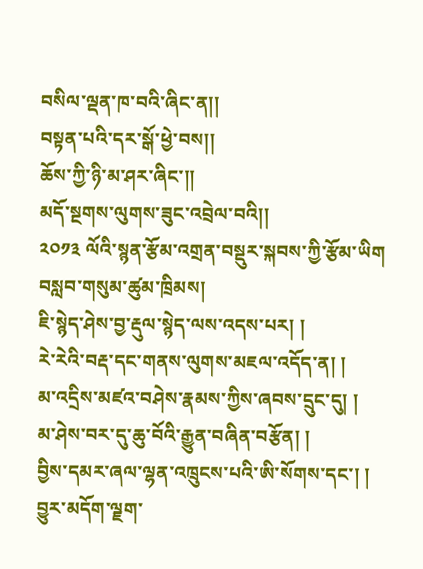བསིལ་ལྡན་ཁ་བའི་ཞིང་ན།།
བསྟན་པའི་དར་སྒོ་ཕྱེ་བས།།
ཆོས་ཀྱི་ཉི་མ་ཤར་ཞིང་།།
མདོ་སྔགས་ལུགས་ཟུང་འབྲེལ་བའི།།
༢༠༡༣ ལོའི་སྙན་རྩོམ་འགྲན་བསྡུར་སྐབས་ཀྱི་རྩོམ་ཡིག
བསླབ་གསུམ་ཚུམ་ཁྲིམས།
ཇི་སྙེད་ཤེས་བྱ་རྡུལ་སྙེད་ལས་འདས་པར། །
རེ་རེའི་བརྡ་དང་གནས་ལུགས་མཇལ་འདོད་ན། །
མ་འདྲིས་མཛའ་བཤེས་རྣམས་ཀྱིས་ཞབས་དྲུང་དུ། །
མ་ཤེས་བར་དུ་ཆུ་བོའི་རྒྱུན་བཞིན་བརྩོན། །
བྱིས་དམར་ཞལ་ལྷན་འཁྲུངས་པའི་ཨི་སོགས་དང་། །
བྱུར་མདོག་ལྗག་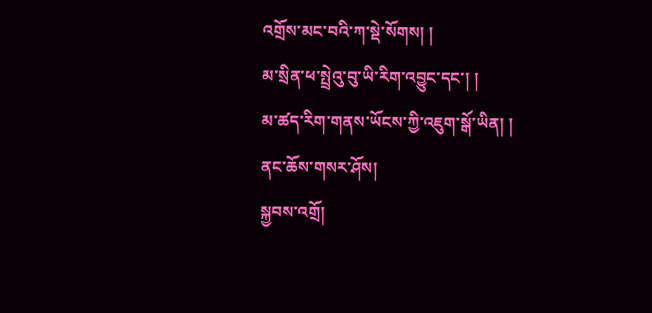འགྲོས་མང་བའི་ཀ་སྡེ་སོགས། །
མ་སྲིན་ཕ་སྤྲེའུ་བུ་ཡི་རིག་འབྱུང་དང་། །
མ་ཚད་རིག་གནས་ཡོངས་ཀྱི་འཇུག་སྒོ་ཡིན། །
ནང་ཆོས་གསར་ཤོས།
སྐྱབས་འགྲོ།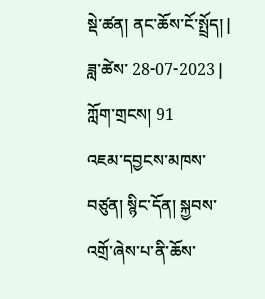སྡེ་ཚན། ནང་ཆོས་ངོ་སྤྲོད། | ཟླ་ཚེས་ 28-07-2023 | ཀློག་གྲངས། 91
འཇམ་དབྱངས་མཁས་བཙུན། སྙིང་དོན། སྐྱབས་འགྲོ་ཞེས་པ་ནི་ཆོས་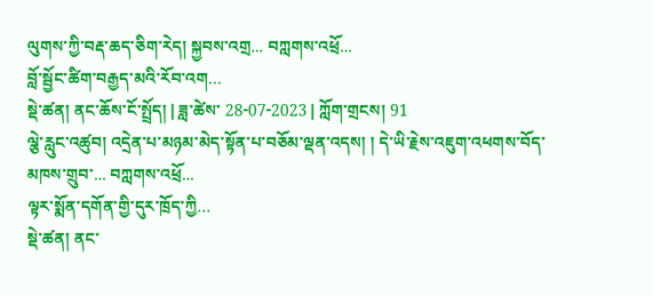ལུགས་ཀྱི་བརྡ་ཆད་ཅིག་རེད། སྐྱབས་འགྲ... བཀླགས་འཕྲོ...
བློ་སྦྱོང་ཚིག་བརྒྱད་མའི་རོབ་འག…
སྡེ་ཚན། ནང་ཆོས་ངོ་སྤྲོད། | ཟླ་ཚེས་ 28-07-2023 | ཀློག་གྲངས། 91
ལྕེ་རླུང་འཚུབ། འདྲེན་པ་མཉམ་མེད་སྟོན་པ་བཅོམ་ལྡན་འདས། ། དེ་ཡི་རྗེས་འཇུག་འཕགས་བོད་མཁས་གྲུབ་... བཀླགས་འཕྲོ...
ལྟར་སྨོན་དགོན་གྱི་དུར་ཁྲོད་ཀྱི…
སྡེ་ཚན། ནང་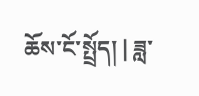ཆོས་ངོ་སྤྲོད། | ཟླ་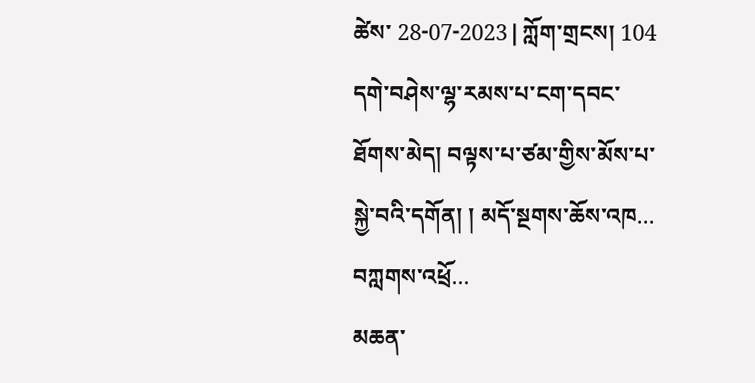ཚེས་ 28-07-2023 | ཀློག་གྲངས། 104
དགེ་བཤེས་ལྷ་རམས་པ་ངག་དབང་ཐོགས་མེད། བལྟས་པ་ཙམ་གྱིས་མོས་པ་སྐྱེ་བའི་དགོན། ། མདོ་སྔགས་ཆོས་འཁ... བཀླགས་འཕྲོ...
མཆན་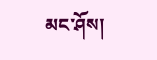མང་ཤོས།